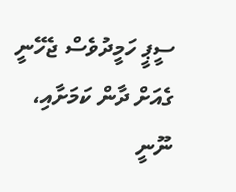ސީޕީ ހަމީދުވެސް ޖެހޭނީ ގެއަށް ދާން ކަމަށާއި، ނޫނީ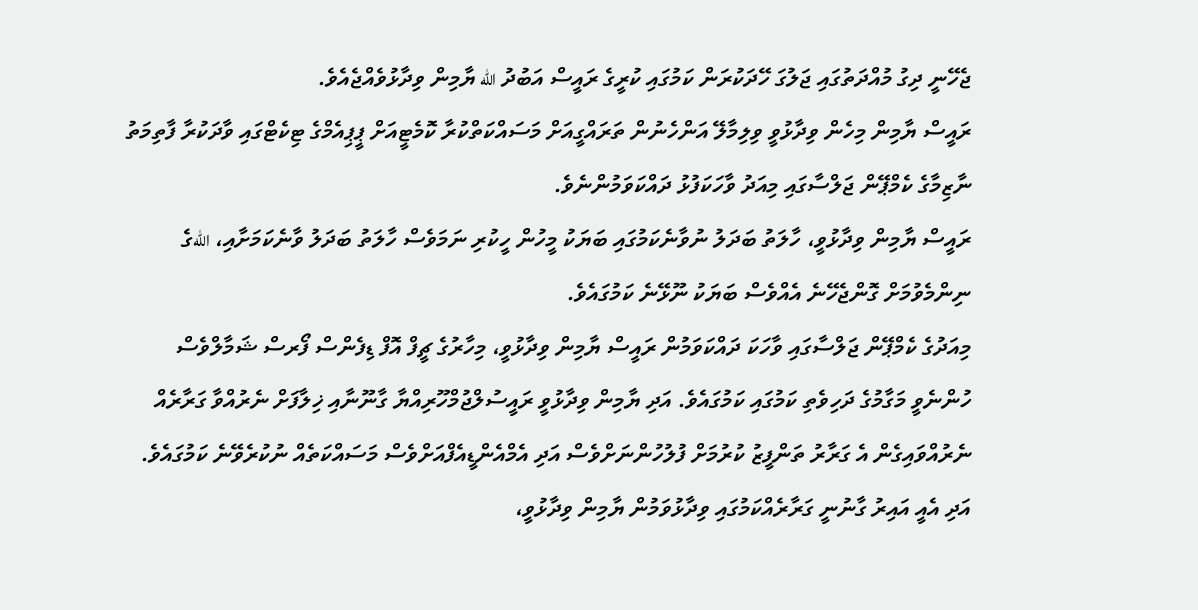ޖެހޭނީ ދިގު މުއްދަތުގައި ޖަލުގަ ހޭދަކުރަން ކަމުގައި ކުރީގެ ރައީސް އަބުދު الله ޔާމިން ވިދާޅުވެއްޖެއެވެ.
ރައީސް ޔާމިން މިހެން ވިދާޅުވީ ވިލިމާލޭ އަންހެނުން ތަރައްގީއަށް މަސައްކަތްކުރާ ކޮމެޓީއަށް ޕީޕިއެމްގެ ޓިކެޓްގައި ވާދަކުރާ ފާތިމަތު ނާޒިމާގެ ކެމްޕޭން ޖަލްސާގައި މިއަދު ވާހަކަފުޅު ދައްކަވަމުންނެވެ.
ރައީސް ޔާމިން ވިދާޅުވީ، ހާލަތު ބަދަލު ނުވާނެކަމުގައި ބަޔަކު މީހުން ހީކުރި ނަމަވެސް ހާލަތު ބަދަލު ވާނެކަމަށާއި، اللهގެ ނިންމެވުމަށް ގޮންޖެހޭނެ އެއްވެސް ބަޔަކު ނޫޅޭނެ ކަމުގައެވެ.
މިއަދުގެ ކެމްޕޭން ޖަލްސާގައި ވާހަކަ ދައްކަވަމުން ރައީސް ޔާމިން ވިދާޅުވީ، މިހާރުގެ ޗީފް އޮފް ޑިފެންސް ފޯރސް ޝަމާލްވެސް ހުންނެވީ މަގާމުގެ ދަހިވެތި ކަމުގައި ކަމުގައެވެ. އަދި ޔާމިން ވިދާޅުވީ ރައީސުލްޖުމްހޫރިއްޔާ ގާނޫނާއި ޚިލާފަށް ނެރުއްވާ ގަރާރެއް ނެރުއްވައިގެން އެ ގަރާރު ތަންފީޒު ކުރުމަށް ފުލުހުންނަށްވެސް އަދި އެމްއެންޑީއެފްއަށްވެސް މަސައްކަތެއް ނުކުރެވޭނެ ކަމުގައެވެ. އަދި އެއީ އައިރު ގާނުނީ ގަރާރެއްކަމުގައި ވިދާޅުވަމުން ޔާމިން ވިދާޅުވީ،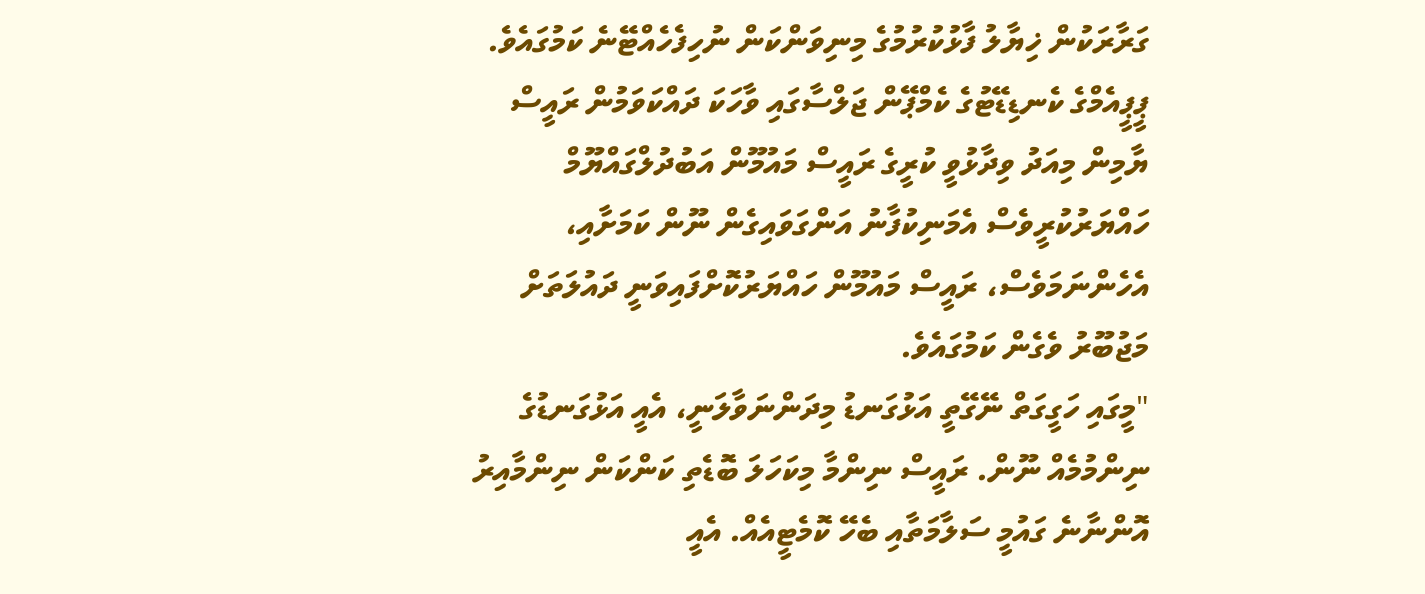ގަރާރަކުން ޚިޔާލު ފާޅުކުރުމުގެ މިނިވަންކަން ނުހިފެހެއްޓޭނެ ކަމުގައެވެ.
ޕީޕީއެމްގެ ކެނޑިޑޭޓުގެ ކެމްޕޭން ޖަލްސާގައި ވާހަކަ ދައްކަވަމުން ރައީސް ޔާމިން މިއަދު ވިދާޅުވީ ކުރީގެ ރައީސް މައުމޫން އަބުދުލްގައްޔޫމް ހައްޔަރުކުރީވެސް އެމަނިކުފާނު އަންގަވައިގެން ނޫން ކަމަށާއި، އެހެންނަމަވެސް، ރައީސް މައުމޫން ހައްޔަރުކޮށްފައިވަނީ ދައުލަތަށް މަޖުބޫރު ވެގެން ކަމުގައެވެ.
"މީގައި ހަގީގަތް ނޭގޭތީ އަޅުގަނޑު މިދަންނަވާލަނީ، އެއީ އަޅުގަނޑުގެ ނިންމުމެއް ނޫން. ރައީސް ނިންމާ މިކަހަލަ ބޮޑެތި ކަންކަން ނިންމާއިރު އޮންނާނެ ގައުމީ ސަލާމަތާއި ބެހޭ ކޮމެޓީއެއް. އެއީ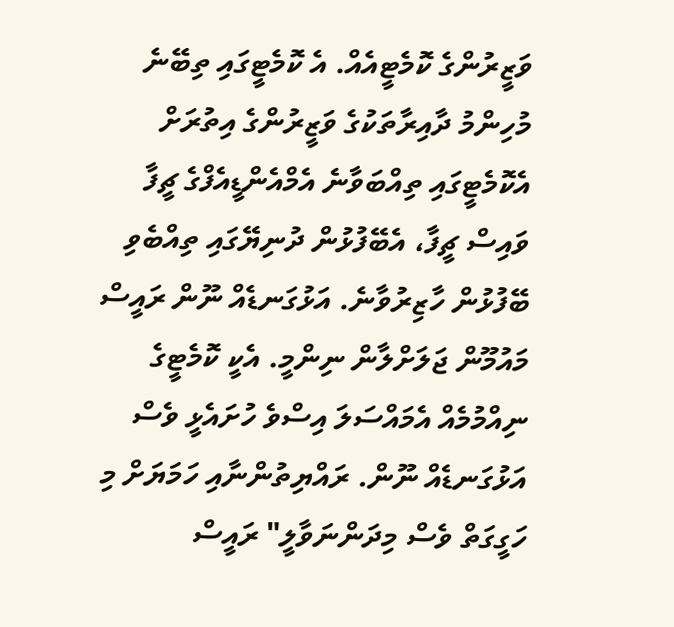ވަޒީރުންގެ ކޮމެޓީއެއް. އެ ކޮމެޓީގައި ތިބޭނެ މުހިންމު ދާއިރާތަކުގެ ވަޒީރުންގެ އިތުރަށް އެކޮމެޓީގައި ތިއްބަވާނެ އެމްއެންޑީއެފްގެ ޗީފާ ވައިސް ޗީފާ، އެބޭފުޅުން ދުނިޔޭގައި ތިއްބެވި ބޭފުޅުން ހާޒިރުވާނެ. އަޅުގަނޑެއް ނޫން ރައީސް މައުމޫން ޖަލަށްލާން ނިންމީ. އެކީ ކޮމެޓީގެ ނިއްމުމެއް އެމައްސަލަ އިސްވެ ހުށައެޅީ ވެސް އަޅުގަނޑެއް ނޫން. ރައްޔިތުންނާއި ހަމަޔަށް މި ހަގީގަތް ވެސް މިދަންނަވާލީ" ރައީސް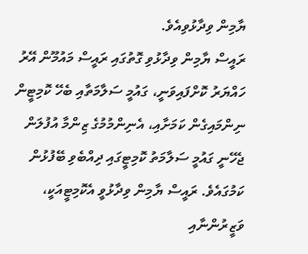ޔާމިން ވިދާޅުވިއެވެ.
ރައީސް ޔާމިން ވިދާޅުވި ގޮތުގައި ރައީސް މައުމޫން އޭރު ހައްޔަރު ކޮށްފައިވަނީ، ގައުމީ ސަލާމަތާއި ބެހޭ ކޮމިޓީން ނިންމައިގެން ކަމަށާއި، އެނިންމުމުގެ ޒިންމާ އުފުލަން ޖެހޭނީ ގައުމީ ސަލާމަތު ކޮމިޓީގައި ދިއްބެވި ބޭފުޅުން ކަމުގައެވެ. ރައީސް ޔާމިން ވިދާޅުވީ އެކޮމިޓީއަކީ، ވަޒީރުންނާއި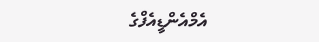އެމްއެންޑީއެފްގެ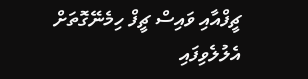ޗީފްއާއި ވައިސް ޗީފް ހިމެނޭގޮތަށް އެލުލެވިފައި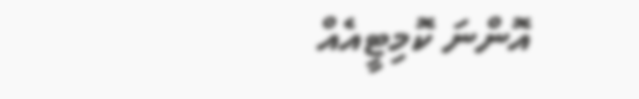އޮންނަ ކޮމިޓީއެއް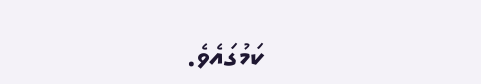ކަމުގައެވެ.